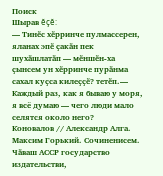Поиск
Шырав ĕçĕ:
— Тинӗс хӗрринче пулмассерен, яланах эпӗ ҫакӑн пек шухӑшлатӑп — мӗншӗн-ха ҫынсем ун хӗрринче пурӑнма сахал куҫса килеҫҫӗ? тетӗп.— Каждый раз, как я бываю у моря, я всё думаю — чего люди мало селятся около него?
Коновалов // Александр Алга. Максим Горький. Сочиненисем. Чӑваш АССР государство издательстви,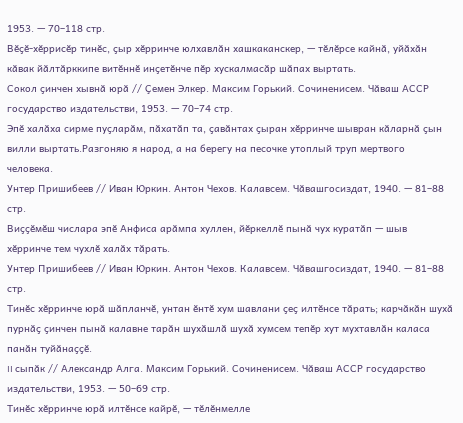1953. — 70–118 стр.
Вӗҫӗ-хӗррисӗр тинӗс, ҫыр хӗрринче юлхавлӑн хашкаканскер, — тӗлӗрсе кайнӑ, уйӑхӑн кӑвак йӑлтӑрккипе витӗннӗ инҫетӗнче пӗр хускалмасӑр шӑпах выртать.
Сокол ҫинчен хывнӑ юрӑ // Ҫемен Элкер. Максим Горький. Сочиненисем. Чӑваш АССР государство издательстви, 1953. — 70–74 стр.
Эпӗ халӑха сирме пуҫларӑм, пӑхатӑп та, ҫавӑнтах ҫыран хӗрринче шывран кӑларнӑ ҫын вилли выртать.Разгоняю я народ, а на берегу на песочке утоплый труп мертвого человека.
Унтер Пришибеев // Иван Юркин. Антон Чехов. Калавсем. Чӑвашгосиздат, 1940. — 81–88 стр.
Виҫҫӗмӗш числара эпӗ Анфиса арӑмпа хуллен, йӗркеллӗ пынӑ чух куратӑп — шыв хӗрринче тем чухлӗ халӑх тӑрать.
Унтер Пришибеев // Иван Юркин. Антон Чехов. Калавсем. Чӑвашгосиздат, 1940. — 81–88 стр.
Тинӗс хӗрринче юрӑ шӑпланчӗ, унтан ӗнтӗ хум шавлани ҫеҫ илтӗнсе тӑрать; карчӑкӑн шухӑ пурнӑҫ ҫинчен пынӑ калавне тарӑн шухӑшлӑ шухӑ хумсем тепӗр хут мухтавлӑн каласа панӑн туйӑнаҫҫӗ.
II сыпӑк // Александр Алга. Максим Горький. Сочиненисем. Чӑваш АССР государство издательстви, 1953. — 50–69 стр.
Тинӗс хӗрринче юрӑ илтӗнсе кайрӗ, — тӗлӗнмелле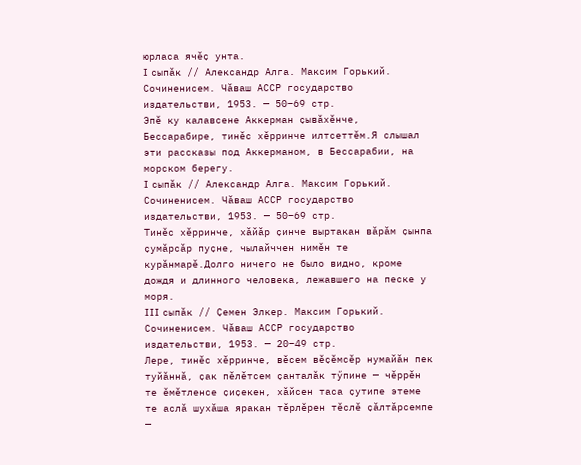юрласа ячӗҫ унта.
I сыпӑк // Александр Алга. Максим Горький. Сочиненисем. Чӑваш АССР государство издательстви, 1953. — 50–69 стр.
Эпӗ ку калавсене Аккерман ҫывӑхӗнче, Бессарабире, тинӗс хӗрринче илтсеттӗм.Я слышал эти рассказы под Аккерманом, в Бессарабии, на морском берегу.
I сыпӑк // Александр Алга. Максим Горький. Сочиненисем. Чӑваш АССР государство издательстви, 1953. — 50–69 стр.
Тинӗс хӗрринче, хӑйӑр ҫинче выртакан вӑрӑм ҫынпа ҫумӑрсӑр пуҫне, чылайччен нимӗн те курӑнмарӗ.Долго ничего не было видно, кроме дождя и длинного человека, лежавшего на песке у моря.
III сыпӑк // Ҫемен Элкер. Максим Горький. Сочиненисем. Чӑваш АССР государство издательстви, 1953. — 20–49 стр.
Лере, тинӗс хӗрринче, вӗсем вӗҫӗмсӗр нумайӑн пек туйӑннӑ, ҫак пӗлӗтсем ҫанталӑк тӳпине — чӗррӗн те ӗмӗтленсе ҫиҫекен, хӑйсен таса ҫутипе этеме те аслӑ шухӑша яракан тӗрлӗрен тӗслӗ ҫӑлтӑрсемпе —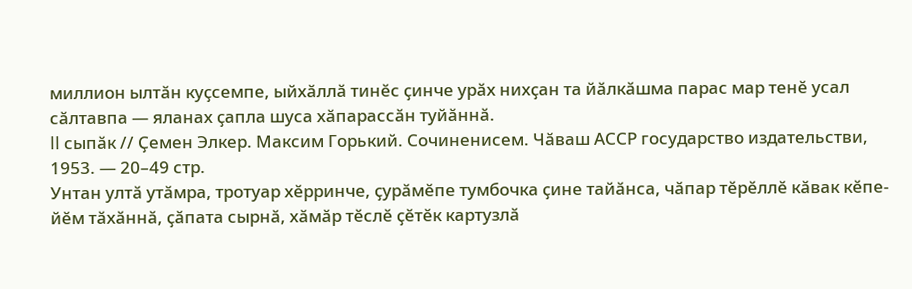миллион ылтӑн куҫсемпе, ыйхӑллӑ тинӗс ҫинче урӑх нихҫан та йӑлкӑшма парас мар тенӗ усал сӑлтавпа — яланах ҫапла шуса хӑпарассӑн туйӑннӑ.
II сыпӑк // Ҫемен Элкер. Максим Горький. Сочиненисем. Чӑваш АССР государство издательстви, 1953. — 20–49 стр.
Унтан ултӑ утӑмра, тротуар хӗрринче, ҫурӑмӗпе тумбочка ҫине тайӑнса, чӑпар тӗрӗллӗ кӑвак кӗпе-йӗм тӑхӑннӑ, ҫӑпата сырнӑ, хӑмӑр тӗслӗ ҫӗтӗк картузлӑ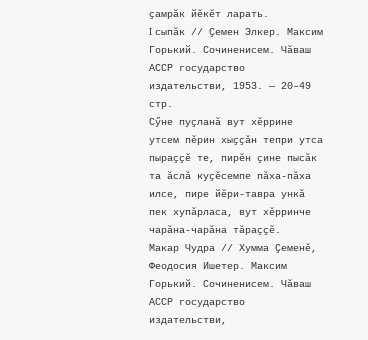ҫамрӑк йӗкӗт ларать.
I сыпӑк // Ҫемен Элкер. Максим Горький. Сочиненисем. Чӑваш АССР государство издательстви, 1953. — 20–49 стр.
Сӳне пуҫланӑ вут хӗррине утсем пӗрин хыҫҫӑн тепри утса пыраҫҫӗ те, пирӗн ҫине пысӑк та ӑслӑ куҫӗсемпе пӑха-пӑха илсе, пире йӗри-тавра ункӑ пек хупӑрласа, вут хӗрринче чарӑна-чарӑна тӑраҫҫӗ.
Макар Чудра // Хумма Ҫеменӗ, Феодосия Ишетер. Максим Горький. Сочиненисем. Чӑваш АССР государство издательстви,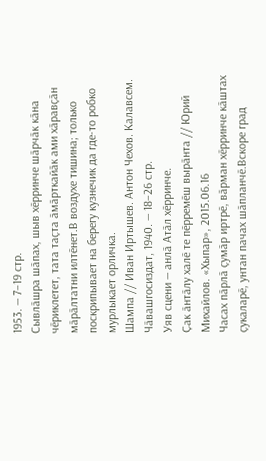1953. — 7–19 стр.
Сывлӑшра шӑпах, шыв хӗрринче шӑрчӑк кӑна чӗриклетет, тата таҫта ӑмӑрткайӑк ами хӑравҫӑн мӑрӑлтатни илтӗнет.В воздухе тишина; только поскрипывает на берегу кузнечик да где-то робко мурлыкает орличка.
Шампа // Иван Иртышев. Антон Чехов. Калавсем. Чӑвашгосиздат, 1940. — 18–26 стр.
Уяв сцени — анлӑ Атӑл хӗрринче.
Ҫак ӑнтӑлу халӗ те пӗрремӗш вырӑнта // Юрий Михайлов. «Хыпар», 2015.06.16
Часах пӑрлӑ ҫумӑр иртрӗ, вӑрман хӗрринче кӑштах ҫукаларӗ, унтан пачах шӑпланчӗ.Вскоре град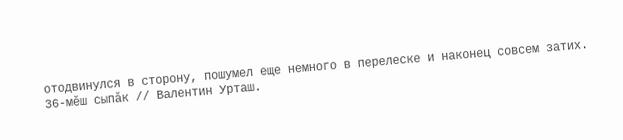отодвинулся в сторону, пошумел еще немного в перелеске и наконец совсем затих.
36-мӗш сыпӑк // Валентин Урташ.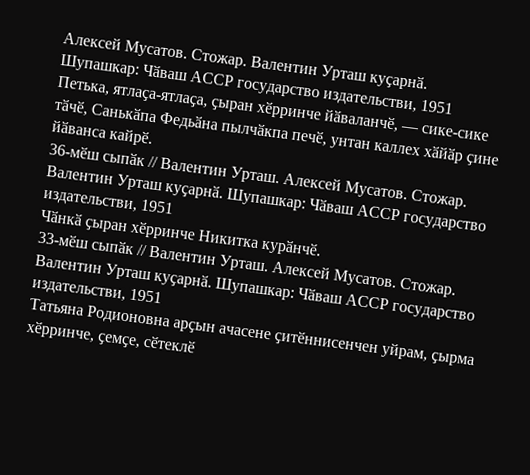Алексей Мусатов. Стожар. Валентин Урташ куҫарнӑ. Шупашкар: Чӑваш АССР государство издательстви, 1951
Петька, ятлаҫа-ятлаҫа, ҫыран хӗрринче йӑваланчӗ, — сике-сике тӑчӗ, Санькӑпа Федьӑна пылчӑкпа печӗ, унтан каллех хӑйӑр ҫине йӑванса кайрӗ.
36-мӗш сыпӑк // Валентин Урташ. Алексей Мусатов. Стожар. Валентин Урташ куҫарнӑ. Шупашкар: Чӑваш АССР государство издательстви, 1951
Чӑнкӑ ҫыран хӗрринче Никитка курӑнчӗ.
33-мӗш сыпӑк // Валентин Урташ. Алексей Мусатов. Стожар. Валентин Урташ куҫарнӑ. Шупашкар: Чӑваш АССР государство издательстви, 1951
Татьяна Родионовна арҫын ачасене ҫитӗннисенчен уйрам, ҫырма хӗрринче, ҫемҫе, сӗтеклӗ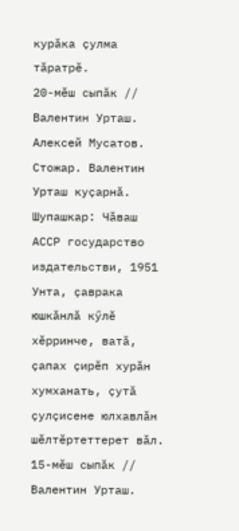курӑка ҫулма тӑратрӗ.
20-мӗш сыпӑк // Валентин Урташ. Алексей Мусатов. Стожар. Валентин Урташ куҫарнӑ. Шупашкар: Чӑваш АССР государство издательстви, 1951
Унта, ҫаврака юшкӑнлӑ кӳлӗ хӗрринче, ватӑ, ҫапах ҫирӗп хурӑн хумханать, ҫутӑ ҫулҫисене юлхавлӑн шӗлтӗртеттерет вӑл.
15-мӗш сыпӑк // Валентин Урташ.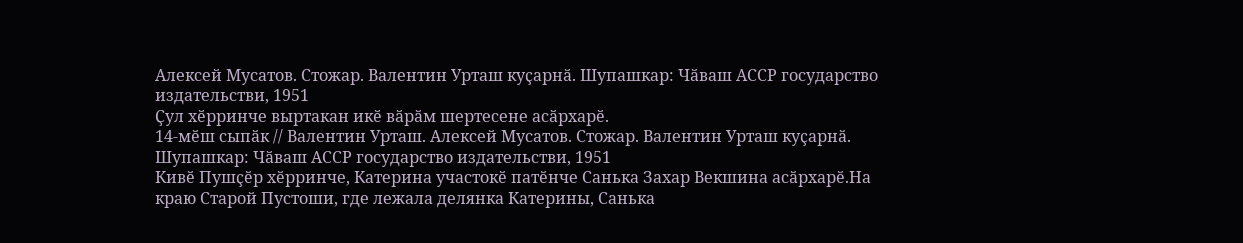Алексей Мусатов. Стожар. Валентин Урташ куҫарнӑ. Шупашкар: Чӑваш АССР государство издательстви, 1951
Ҫул хӗрринче выртакан икӗ вӑрӑм шертесене асӑрхарӗ.
14-мӗш сыпӑк // Валентин Урташ. Алексей Мусатов. Стожар. Валентин Урташ куҫарнӑ. Шупашкар: Чӑваш АССР государство издательстви, 1951
Кивӗ Пушҫӗр хӗрринче, Катерина участокӗ патӗнче Санька Захар Векшина асӑрхарӗ.На краю Старой Пустоши, где лежала делянка Катерины, Санька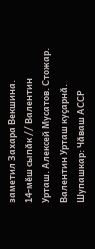заметил Захара Векшина.
14-мӗш сыпӑк // Валентин Урташ. Алексей Мусатов. Стожар. Валентин Урташ куҫарнӑ. Шупашкар: Чӑваш АССР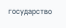государство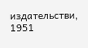издательстви, 1951